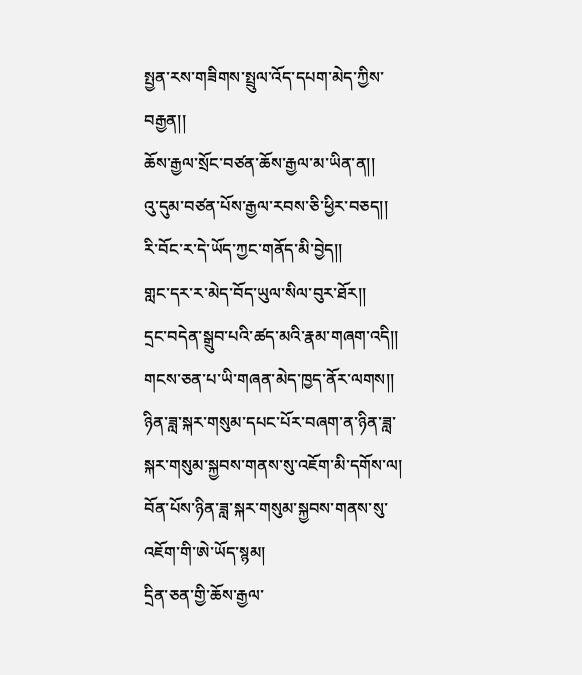སྤྱན་རས་གཟིགས་སྤྲུལ་འོད་དཔག་མེད་ཀྱིས་བརྒྱན།།
ཆོས་རྒྱལ་སྲོང་བཙན་ཆོས་རྒྱལ་མ་ཡིན་ན།།
འུ་དུམ་བཙན་པོས་རྒྱལ་རབས་ཅི་ཕྱིར་བཅད།།
རི་བོང་ར་དེ་ཡོད་ཀྱང་གནོད་མི་བྱེད།།
གླང་དར་ར་མེད་བོད་ཡུལ་སིལ་བུར་ཐོར།།
དྲང་བདེན་སྒྲུབ་པའི་ཚད་མའི་རྣམ་གཞག་འདི།།
གངས་ཅན་པ་ཡི་གཞན་མེད་ཁྱད་ནོར་ལགས།།
ཉིན་ཟླ་སྐར་གསུམ་དཔང་པོར་བཞག་ན་ཉིན་ཟླ་སྐར་གསུམ་སྐྱབས་གནས་སུ་འཇོག་མི་དགོས་ལ། བོན་པོས་ཉིན་ཟླ་སྐར་གསུམ་སྐྱབས་གནས་སུ་འཇོག་གི་ཨེ་ཡོད་སྙམ།
དྲིན་ཅན་གྱི་ཆོས་རྒྱལ་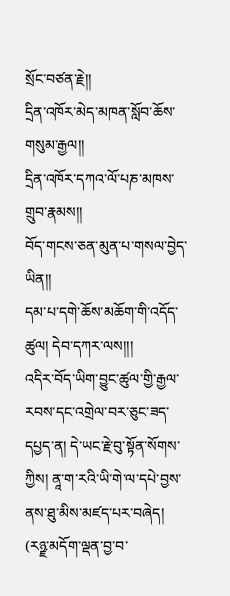སྲོང་བཙན་རྗེ།།
དྲིན་འཁོར་མེད་མཁན་སློབ་ཆོས་གསུམ་རྒྱལ།།
དྲིན་འཁོར་དཀའ་ལོ་པཎ་མཁས་གྲུབ་རྣམས།།
བོད་གངས་ཅན་མུན་པ་གསལ་བྱེད་ཡིན།།
དམ་པ་དགེ་ཆོས་མཆོག་གི་འདོད་ཚུལ། དེབ་དཀར་ལས།།།
འདིར་བོད་ཡིག་བྱུང་ཚུལ་གྱི་རྒྱལ་རབས་དང་འགྲེལ་བར་ཅུང་ཟད་དཔྱད་ན། དེ་ཡང་རྗེ་བུ་སྟོན་སོགས་ཀྱིས། ནཱ་ག་རའི་ཡི་གེ་ལ་དཔེ་བྱས་ནས་ཐུ་མིས་མཛད་པར་བཞེད། (རཉྫ་མདོག་ལྡན་བྱ་བ་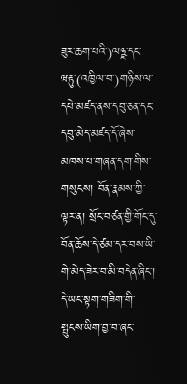ཟུར་ཆག་པའི་)ལཉྫ་དང་ཝརྟུ་(འཁྱིལ་བ་)གཉིས་ལ་དཔེ་མཛད་ནས་དབུ་ཅན་དང་དབུ་མེད་མཛད་དོ་ཞེས་མཁས་པ་གཞན་དག་གིས་གསུངས། བོན་རྣམས་ཀྱི་ལྟར་ན། སྲོང་བཙན་གྱི་གོང་དུ་བོན་ཆོས་དེ་ཙམ་དར་བས་ཡི་གེ་མེད་ཟེར་བ་མི་བདེན་ཞིང་། དེ་ཡང་སྟག་གཟིག་གི་སྤུངས་ཡིག་བྱ་བ་ཞང་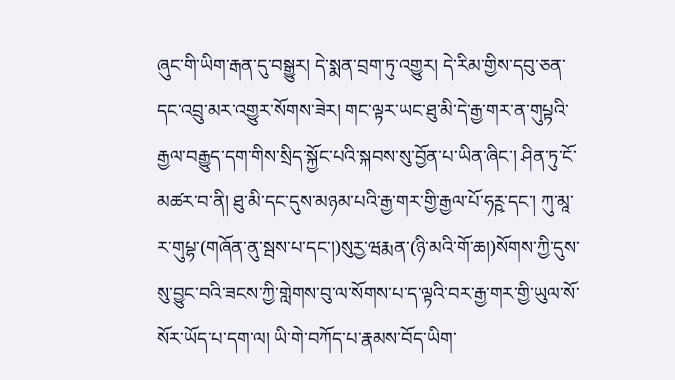ཞུང་གི་ཡིག་རྒན་དུ་བསྒྱུར། དེ་སྨན་བྲག་ཏུ་འགྱུར། དེ་རིམ་གྱིས་དབུ་ཅན་དང་འབྲུ་མར་འགྱུར་སོགས་ཟེར། གང་ལྟར་ཡང་ཐུ་མི་དེ་རྒྱ་གར་ན་གུཔྟའི་རྒྱལ་བརྒྱུད་དག་གིས་སྲིད་སྐྱོང་པའི་སྐབས་སུ་བྱོན་པ་ཡིན་ཞིང་། ཤིན་ཏུ་ངོ་མཚར་བ་ནི། ཐུ་མི་དང་དུས་མཉམ་པའི་རྒྱ་གར་གྱི་རྒྱལ་པོ་ཧཪྵ་དང་། ཀུ་མཱ་ར་གུཔྷ་(གཞོན་ནུ་སྦས་པ་དང་།)སུརྱ་ཝརྨན་(ཉི་མའི་གོ་ཆ།)སོགས་ཀྱི་དུས་སུ་བྱུང་བའི་ཟངས་ཀྱི་གླེགས་བུ་ལ་སོགས་པ་ད་ལྟའི་བར་རྒྱ་གར་གྱི་ཡུལ་སོ་སོར་ཡོད་པ་དག་ལ། ཡི་གེ་བཀོད་པ་རྣམས་བོད་ཡིག་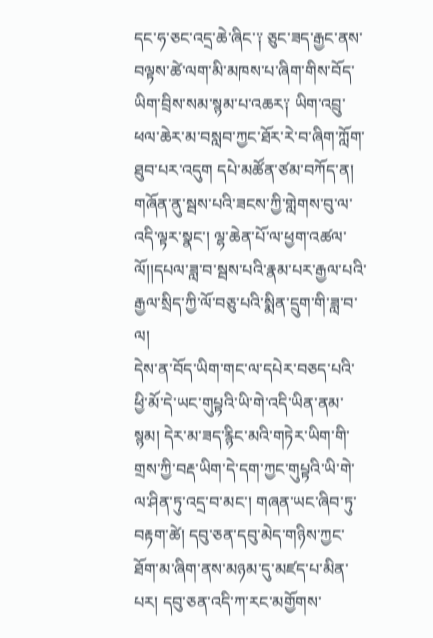དང་ཧ་ཅང་འདྲ་ཆེ་ཞིང་༑ ཅུང་ཟད་རྒྱང་ནས་བལྟས་ཚེ་ལག་མི་མཁས་པ་ཞིག་གིས་བོད་ཡིག་བྲིས་སམ་སྙམ་པ་འཆར༑ ཡིག་འབྲུ་ཕལ་ཆེར་མ་བསླབ་ཀྱང་ཐོར་རེ་བ་ཞིག་ཀློག་ཐུབ་པར་འདུག དཔེ་མཚོན་ཙམ་བཀོད་ན། གཞོན་ནུ་སྦས་པའི་ཟངས་ཀྱི་གླེགས་བུ་ལ་འདི་ལྟར་སྣང་། ལྷ་ཆེན་པོ་ལ་ཕྱག་འཚལ་ལོ།།དཔལ་ཟླ་བ་སྦས་པའི་རྣམ་པར་རྒྱལ་པའི་རྒྱལ་སྲིད་ཀྱི་ལོ་བཅུ་པའི་སྨིན་དྲུག་གི་ཟླ་བ་ལ།
དེས་ན་བོད་ཡིག་གང་ལ་དཔེར་བཅད་པའི་ཕྱི་མོ་དེ་ཡང་གུཔྟའི་ཡི་གེ་འདི་ཡིན་ནམ་སྙམ། དེར་མ་ཟད་རྙིང་མའི་གཏེར་ཡིག་གི་གྲས་ཀྱི་བརྡ་ཡིག་དེ་དག་ཀྱང་གུཔྟའི་ཡི་གེ་ལ་ཤིན་ཏུ་འདྲ་བ་མང་། གཞན་ཡང་ཞིབ་ཏུ་བརྟག་ཚེ། དབུ་ཅན་དབུ་མེད་གཉིས་ཀྱང་ཐོག་མ་ཞིག་ནས་མཉམ་དུ་མཛད་པ་མིན་པར། དབུ་ཅན་འདི་ཀ་རང་མགྱོགས་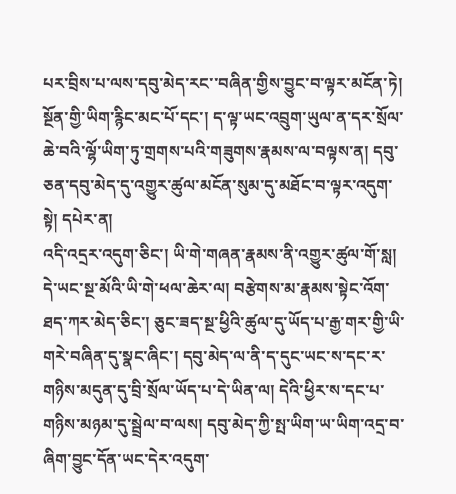པར་བྲིས་པ་ལས་དབུ་མེད་རང་་བཞིན་གྱིས་བྱུང་བ་ལྟར་མངོན་ཏེ། སྔོན་གྱི་ཡིག་རྙིང་མང་པོ་དང་། ད་ལྟ་ཡང་འབྲུག་ཡུལ་ན་དར་སྲོལ་ཆེ་བའི་ལྷོ་ཡིག་ཏུ་གྲགས་པའི་གཟུགས་རྣམས་ལ་བལྟས་ན། དབུ་ཅན་དབུ་མེད་དུ་འགྱུར་ཚུལ་མངོན་སུམ་དུ་མཐོང་བ་ལྟར་འདུག་སྟེ། དཔེར་ན།
འདི་འདྲར་འདུག་ཅིང་། ཡི་གེ་གཞན་རྣམས་ནི་འགྱུར་ཚུལ་གོ་སླ། དེ་ཡང་སྔ་མོའི་ཡི་གེ་ཕལ་ཆེར་ལ། བརྩེགས་མ་རྣམས་སྟེང་འོག་ཐད་ཀར་མེད་ཅིང་། ཅུང་ཟད་སྔ་ཕྱིའི་ཚུལ་དུ་ཡོད་པ་རྒྱ་གར་གྱི་ཡི་གརེ་བཞིན་དུ་སྣང་ཞིང་། དབུ་མེད་ལ་ནི་ད་དུང་ཡང་ས་དང་ར་གཉིས་མདུན་དུ་བྲི་སྲོལ་ཡོད་པ་དེ་ཡིན་ལ། དེའི་ཕྱིར་ས་དང་པ་གཉིས་མཉམ་དུ་སྦྲེལ་བ་ལས། དབུ་མེད་ཀྱི་སྤ་ཡིག་ཡ་ཡིག་འདྲ་བ་ཞིག་བྱུང་དོན་ཡང་དེར་འདུག་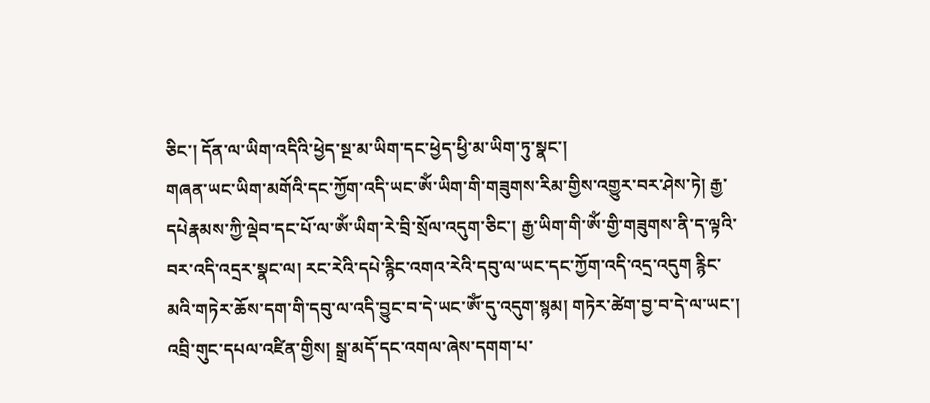ཅིང་། དོན་ལ་ཡིག་འདིའི་ཕྱེད་སྔ་མ་ཡིག་དང་ཕྱེད་ཕྱི་མ་ཡིག་ཏུ་སྣང་།
གཞན་ཡང་ཡིག་མགོའི་དང་ཀྱོག་འདི་ཡང་ཨོཾ་ཡིག་གི་གཟུགས་རིམ་གྱིས་འགྱུར་བར་ཤེས་ཏེ། རྒྱ་དཔེརྣམས་ཀྱི་ལྡེབ་དང་པོ་ལ་ཨོཾ་ཡིག་རེ་བྲི་སྲོལ་འདུག་ཅིང་། རྒྱ་ཡིག་གི་ཨོཾ་གྱི་གཟུགས་ནི་ད་ལྟའི་བར་འདི་འདྲར་སྣང་ལ། རང་རེའི་དཔེ་རྙིང་འགའ་རེའི་དབུ་ལ་ཡང་དང་ཀྱོག་འདི་འདྲ་འདུག རྙིང་མའི་གཏེར་ཆོས་དག་གི་དབུ་ལ་འདི་བྱུང་བ་དེ་ཡང་ཨོཾ་དུ་འདུག་སྙམ། གཏེར་ཚེག་བྱ་བ་དེ་ལ་ཡང་། འབྲི་གུང་དཔལ་འཛིན་གྱིས། སྒྲ་མདོ་དང་འགལ་ཞེས་དགག་པ་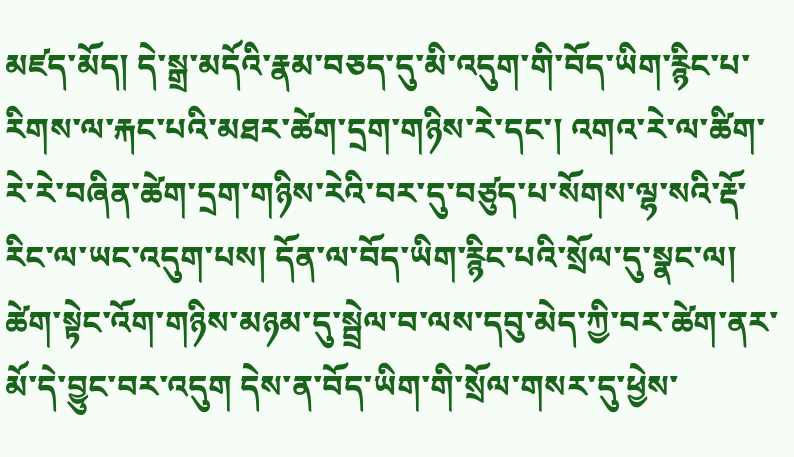མཛད་མོད། དེ་སྒྲ་མདོའི་རྣམ་བཅད་དུ་མི་འདུག་གི་བོད་ཡིག་རྙིང་པ་རིགས་ལ་རྐང་པའི་མཐར་ཚེག་དྲག་གཉིས་རེ་དང་། འགའ་རེ་ལ་ཚིག་རེ་རེ་བཞིན་ཚེག་དྲག་གཉིས་རེའི་བར་དུ་བཙུད་པ་སོགས་ལྷ་སའི་རྡོ་རིང་ལ་ཡང་འདུག་པས། དོན་ལ་བོད་ཡིག་རྙིང་པའི་སྲོལ་དུ་སྣང་ལ། ཚེག་སྟེང་འོག་གཉིས་མཉམ་དུ་སྦྲེལ་བ་ལས་དབུ་མེད་ཀྱི་བར་ཚེག་ནར་མོ་དེ་བྱུང་བར་འདུག དེས་ན་བོད་ཡིག་གི་སྲོལ་གསར་དུ་ཕྱེས་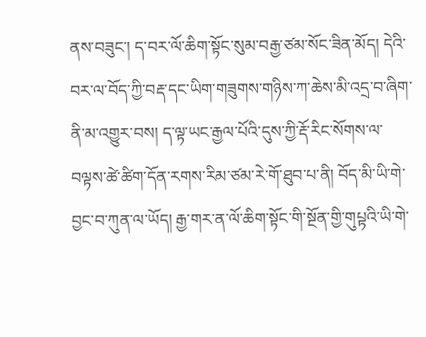ནས་བཟུང་། ད་བར་ལོ་ཆིག་སྟོང་སུམ་བརྒྱ་ཙམ་སོང་ཟིན་མོད། དེའི་བར་ལ་བོད་ཀྱི་བརྡ་དང་ཡིག་གཟུགས་གཉིས་ཀ་ཆེས་མི་འདྲ་བ་ཞིག་ནི་མ་འགྱུར་བས། ད་ལྟ་ཡང་རྒྱལ་པོའི་དུས་ཀྱི་རྡོ་རིང་སོགས་ལ་བལྟས་ཚེ་ཚིག་དོན་རགས་རིམ་ཙམ་རེ་གོ་ཐུབ་པ་ནི། བོད་མི་ཡི་གེ་བྱང་བ་ཀུན་ལ་ཡོད། རྒྱ་གར་ན་ལོ་ཆིག་སྟོང་གི་སྔོན་གྱི་གུཔྟའི་ཡི་གེ་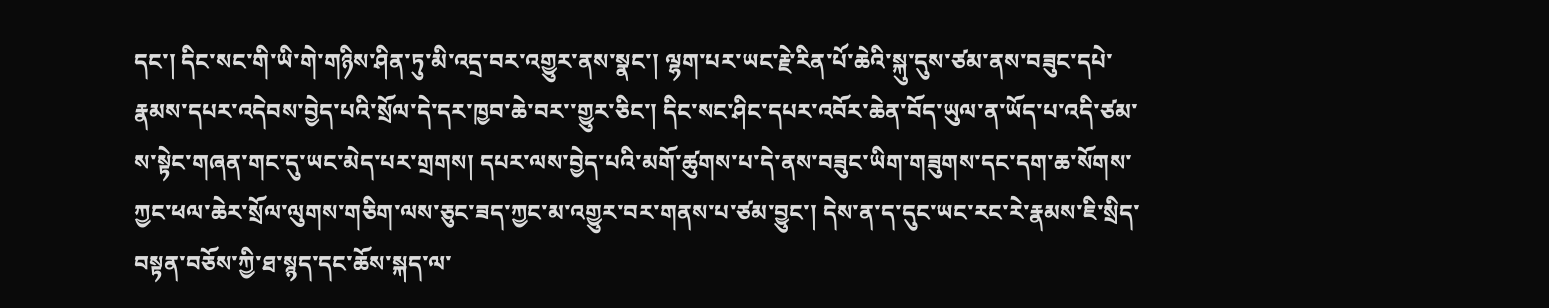དང་། དིང་སང་གི་ཡི་གེ་གཉིས་ཤིན་ཏུ་མི་འདྲ་བར་འགྱུར་ནས་སྣང་། ལྷག་པར་ཡང་རྗེ་རིན་པོ་ཆེའི་སྐུ་དུས་ཙམ་ནས་བཟུང་དཔེ་རྣམས་དཔར་འདེབས་བྱེད་པའི་སྲོལ་དེ་དར་ཁྱབ་ཆེ་བར་་གྱུར་ཅིང་། དིང་སང་ཤིང་དཔར་འབོར་ཆེན་བོད་ཡུལ་ན་ཡོད་པ་འདི་ཙམ་ས་སྟེང་གཞན་གང་དུ་ཡང་མེད་པར་གྲགས། དཔར་ལས་བྱེད་པའི་མགོ་ཚུགས་པ་དེ་ནས་བཟུང་ཡིག་གཟུགས་དང་དག་ཆ་སོགས་ཀྱང་ཕལ་ཆེར་སྲོལ་ལུགས་གཅིག་ལས་ཅུང་ཟད་ཀྱང་མ་འགྱུར་བར་གནས་པ་ཙམ་བྱུང་། དེས་ན་ད་དུང་ཡང་རང་རེ་རྣམས་ཇི་སྲིད་བསྟན་བཅོས་ཀྱི་ཐ་སྙད་དང་ཆོས་སྐད་ལ་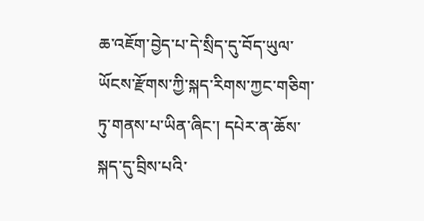ཆ་འཇོག་བྱེད་པ་དེ་སྲིད་དུ་བོད་ཡུལ་ཡོངས་རྫོགས་ཀྱི་སྐད་རིགས་ཀྱང་གཅིག་ཏུ་གནས་པ་ཡིན་ཞིང་། དཔེར་ན་ཆོས་སྐད་དུ་བྲིས་པའི་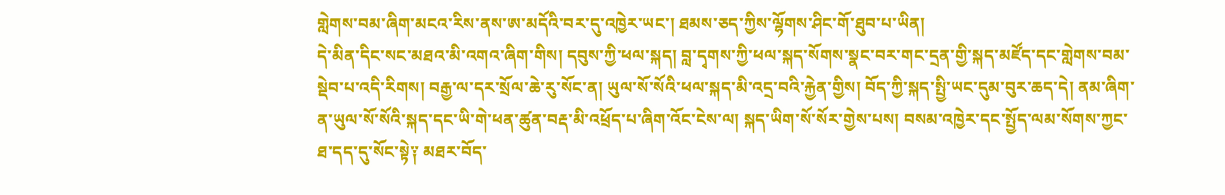གླེགས་བམ་ཞིག་མངའ་རིས་ནས་ཨ་མདོའི་བར་དུ་འཁྱེར་ཡང་། ཐམས་ཅད་ཀྱིས་ལྷོགས་ཤིང་གོ་ཐུབ་པ་ཡིན།
དེ་མིན་དིང་སང་མཐའ་མི་འགའ་ཞིག་གིས། དབུས་ཀྱི་ཕལ་སྐད། བླ་དྭགས་ཀྱི་ཕལ་སྐད་སོགས་སྣང་བར་གང་དྲན་གྱི་སྐད་མཛོད་དང་གླེགས་བམ་སྡེབ་པ་འདི་རིགས། བརྒྱ་ལ་དར་སྲོལ་ཆེ་རུ་སོང་ན། ཡུལ་སོ་སོའི་ཕལ་སྐད་མི་འདྲ་བའི་རྐྱེན་གྱིས། བོད་ཀྱི་སྐད་སྤྱི་ཡང་དུམ་བུར་ཆད་དེ། ནམ་ཞིག་ན་ཡུལ་སོ་སོའི་སྐད་དང་ཡི་གེ་ཕན་ཚུན་བརྡ་མི་འཕྲོད་པ་ཞིག་འོང་ངེས་ལ། སྐད་ཡིག་སོ་སོར་གྱེས་པས། བསམ་འཁྱེར་དང་སྤྱོད་ལམ་སོགས་ཀྱང་ཐ་དད་དུ་སོང་སྟེ༑ མཐར་བོད་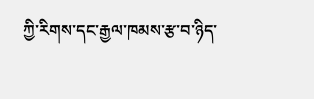ཀྱི་རིགས་དང་རྒྱལ་ཁམས་རྩ་བ་ཉིད་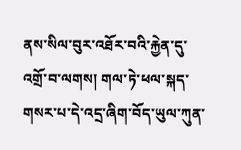ནས་སིལ་བུར་འཐོར་བའི་རྐྱེན་དུ་འགྲོ་བ་ལགས། གལ་ཏེ་ཕལ་སྐད་གསར་པ་དེ་འདྲ་ཞིག་བོད་ཡུལ་ཀུན་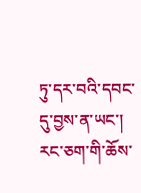ཏུ་དར་བའི་དབང་དུ་བྱས་ན་ཡང་། རང་ཅག་གི་ཆོས་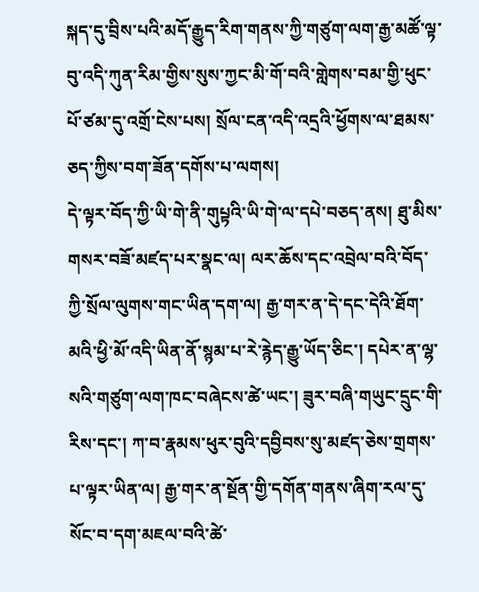སྐད་དུ་བྲིས་པའི་མདོ་རྒྱུད་རིག་གནས་ཀྱི་གཙུག་ལག་རྒྱ་མཚོ་ལྟ་བུ་འདི་ཀུན་རིམ་གྱིས་སུས་ཀྱང་མི་གོ་བའི་གླེགས་བམ་གྱི་ཕུང་པོ་ཙམ་དུ་འགྲོ་ངེས་པས། སྲོལ་ངན་འདི་འདྲའི་ཕྱོགས་ལ་ཐམས་ཅད་ཀྱིས་བག་ཟོན་དགོས་པ་ལགས།
དེ་ལྟར་བོད་ཀྱི་ཡི་གེ་ནི་གུཔྟའི་ཡི་གེ་ལ་དཔེ་བཅད་ནས། ཐུ་མིས་གསར་བཟོ་མཛད་པར་སྣང་ལ། ལར་ཆོས་དང་འབྲེལ་བའི་བོད་ཀྱི་སྲོལ་ལུགས་གང་ཡིན་དག་ལ། རྒྱ་གར་ན་དེ་དང་དེའི་ཐོག་མའི་ཕྱི་མོ་འདི་ཡིན་ནོ་སྙམ་པ་རེ་རྙེད་རྒྱུ་ཡོད་ཅིང་། དཔེར་ན་ལྷ་སའི་གཙུག་ལག་ཁང་བཞེངས་ཚེ་ཡང་། ཟུར་བཞི་གཡུང་དྲུང་གི་རིས་དང་། ཀ་བ་རྣམས་ཕུར་བུའི་དབྱིབས་སུ་མཛད་ཅེས་གྲགས་པ་ལྟར་ཡིན་ལ། རྒྱ་གར་ན་སྔོན་གྱི་དགོན་གནས་ཞིག་རལ་དུ་སོང་བ་དག་མཇལ་བའི་ཚེ་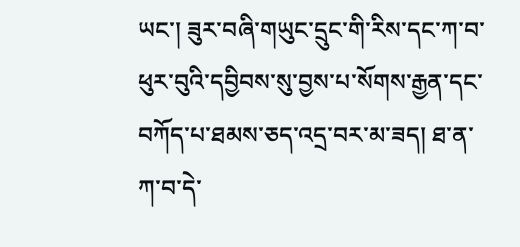ཡང་། ཟུར་བཞི་གཡུང་དྲུང་གི་རིས་དང་ཀ་བ་ཕུར་བུའི་དབྱིབས་སུ་བྱས་པ་སོགས་རྒྱན་དང་བཀོད་པ་ཐམས་ཅད་འདྲ་བར་མ་ཟད། ཐ་ན་ཀ་བ་དེ་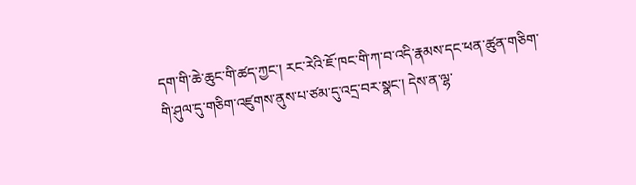དག་གི་ཆེ་ཆུང་གི་ཚད་ཀྱང་། རང་རེའི་ཇོ་ཁང་གི་ཀ་བ་འདི་རྣམས་དང་ཕན་ཚུན་གཅིག་གི་ཤུལ་དུ་གཅིག་འཛུགས་ནུས་པ་ཙམ་དུ་འདྲ་བར་སྣང་། དེས་ན་ལྷ་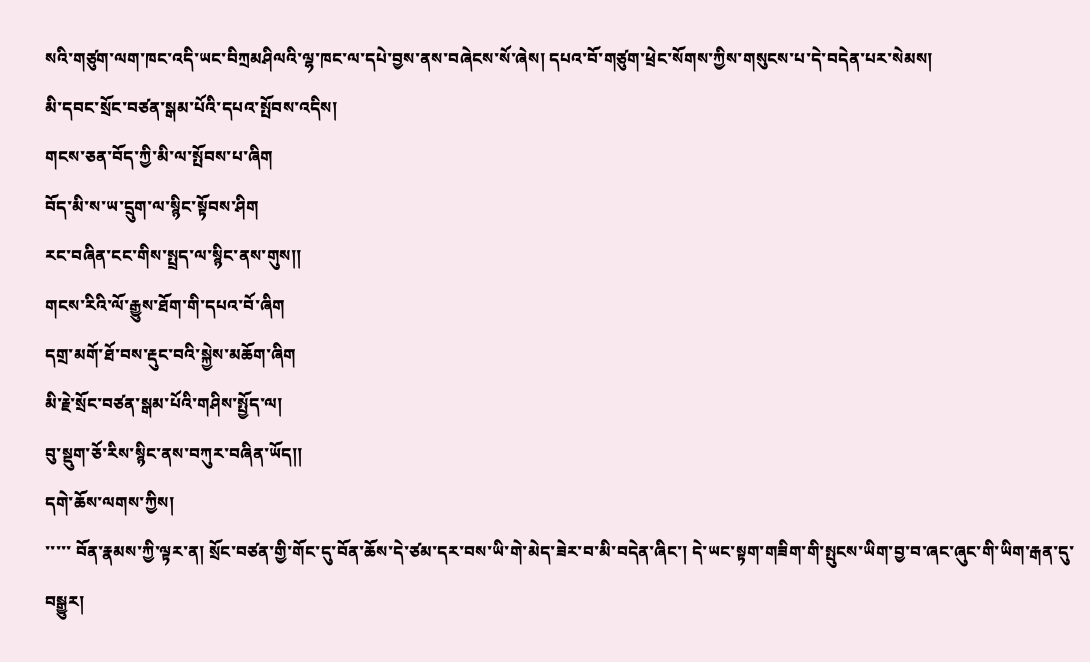སའི་གཙུག་ལག་ཁང་འདི་ཡང་བིཀྲམཤིལའི་ལྷ་ཁང་ལ་དཔེ་བྱས་ནས་བཞེངས་སོ་ཞེས། དཔའ་བོ་གཙུག་ཕྲེང་སོགས་ཀྱིས་གསུངས་པ་དེ་བདེན་པར་སེམས།
མི་དབང་སྲོང་བཙན་སྒམ་པོའི་དཔའ་སྤོབས་འདིས།
གངས་ཅན་བོད་ཀྱི་མི་ལ་སྤོབས་པ་ཞིག
བོད་མི་ས་ཡ་དྲུག་ལ་སྙིང་སྟོབས་ཤིག
རང་བཞིན་ངང་གིས་སྤྲད་ལ་སྙིང་ནས་གུས།།
གངས་རིའི་ལོ་རྒྱུས་ཐོག་གི་དཔའ་བོ་ཞིག
དགྲ་མགོ་ཐོ་བས་རྡུང་བའི་སྐྱེས་མཆོག་ཞིག
མི་རྗེ་སྲོང་བཙན་སྒམ་པོའི་གཤིས་སྤྱོད་ལ།
བུ་སྡུག་ཅོ་རིས་སྙིང་ནས་བཀུར་བཞིན་ཡོད།།
དགེ་ཆོས་ལགས་ཀྱིས།
་་་་་ བོན་རྣམས་ཀྱི་ལྟར་ན། སྲོང་བཙན་གྱི་གོང་དུ་བོན་ཆོས་དེ་ཙམ་དར་བས་ཡི་གེ་མེད་ཟེར་བ་མི་བདེན་ཞིང་། དེ་ཡང་སྟག་གཟིག་གི་སྤུངས་ཡིག་བྱ་བ་ཞང་ཞུང་གི་ཡིག་རྒན་དུ་བསྒྱུར།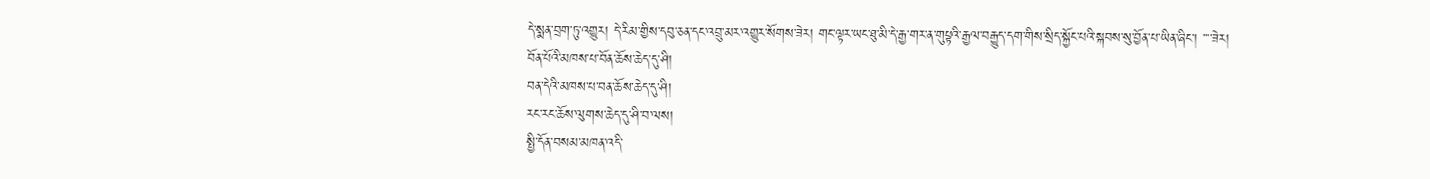དེ་སྨན་བྲག་ཏུ་འགྱུར། དེ་རིམ་གྱིས་དབུ་ཅན་དང་འབྲུ་མར་འགྱུར་སོགས་ཟེར། གང་ལྟར་ཡང་ཐུ་མི་དེ་རྒྱ་གར་ན་གུཔྟའི་རྒྱལ་བརྒྱུད་དག་གིས་སྲིད་སྐྱོང་པའི་སྐབས་སུ་བྱོན་པ་ཡིན་ཞིང་། ་་་་ཟེར།
བོན་པོའི་མཁས་པ་བོན་ཆོས་ཆེད་དུ་ཤི།
བན་དེའི་མཁས་པ་བན་ཆོས་ཆེད་དུ་ཤི།
རང་རང་ཆོས་ལུགས་ཆེད་དུ་ཤི་བ་ལས།
སྤྱི་དོན་བསམ་མཁན་འདི་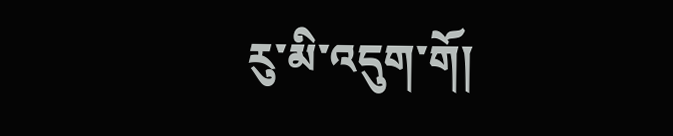རུ་མི་འདུག་གོ།